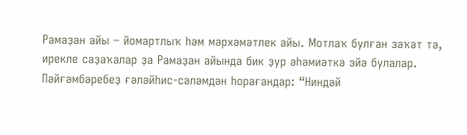Рамаҙан айы – йомартлыҡ һәм мәрхәмәтлек айы. Мотлаҡ булған зәҡәт тә, ирекле саҙаҡалар ҙа Рамаҙан айында бик ҙур әһәмиәткә эйә булалар. Пәйғәмбәребеҙ ғәләйһис-сәләмдән һорағандар: “Ниндәй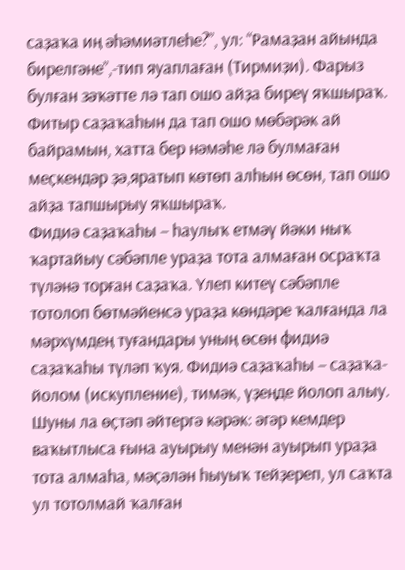саҙаҡа иң әһәмиәтлеһе?”, ул: “Рамаҙан айында бирелгәне”,-тип яуаплаған (Тирмиҙи). Фарыз булған зәҡәтте лә тап ошо айҙа биреү яҡшыраҡ. Фитыр саҙаҡаһын да тап ошо мөбәрәк ай байрамын, хатта бер нәмәһе лә булмаған меҫкендәр ҙә,яратып көтөп алһын өсөн, тап ошо айҙа тапшырыу яҡшыраҡ.
Фидиә саҙаҡаһы – һаулыҡ етмәү йәки ныҡ ҡартайыу сәбәпле ураҙа тота алмаған осраҡта түләнә торған саҙаҡа. Үлеп китеү сәбәпле тотолоп бөтмәйенсә ураҙа көндәре ҡалғанда ла мәрхүмдең туғандары уның өсөн фидиә саҙаҡаһы түләп ҡуя. Фидиә саҙаҡаһы – саҙаҡа-йолом (искупление), тимәк, үҙеңде йолоп алыу. Шуны ла өҫтәп әйтергә кәрәк: әгәр кемдер ваҡытлыса ғына ауырыу менән ауырып ураҙа тота алмаһа, мәҫәлән һыуыҡ тейҙереп, ул саҡта ул тотолмай ҡалған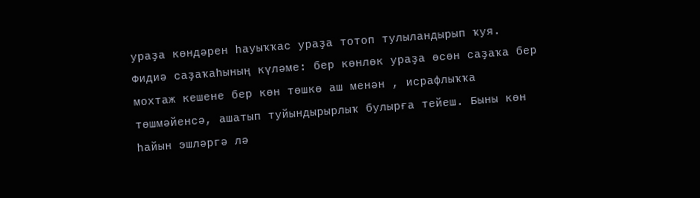ураҙа көндәрен һауыҡҡас ураҙа тотоп тулыландырып ҡуя.
Фидиә саҙаҡаһының күләме: бер көнлөк ураҙа өсөн саҙаҡа бер мохтаж кешене бер көн төшкө аш менән , исрафлыҡҡа төшмәйенсә, ашатып туйындырырлыҡ булырға тейеш. Быны көн һайын эшләргә лә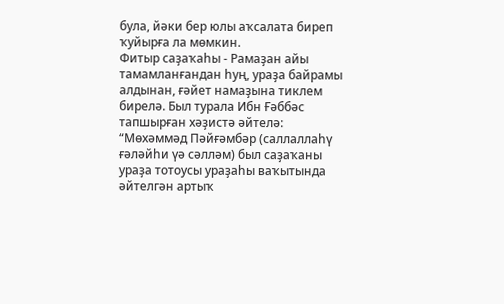була, йәки бер юлы аҡсалата биреп ҡуйырға ла мөмкин.
Фитыр саҙаҡаһы - Рамаҙан айы тамамланғандан һуң, ураҙа байрамы алдынан, ғәйет намаҙына тиклем бирелә. Был турала Ибн Ғәббәс тапшырған хәҙистә әйтелә: “Мөхәммәд Пәйғәмбәр (саллаллаһү ғәләйһи үә сәлләм) был саҙаҡаны ураҙа тотоусы ураҙаһы ваҡытында әйтелгән артыҡ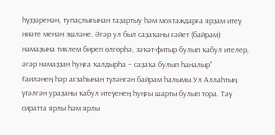һүҙҙәренән, тупаҫлығынан таҙартыу һәм мохтаждарға ярҙам итеү ниәте менән эшләне. Әгәр ул был саҙаҡаны ғәйет (байрам) намаҙына тиклем биреп өлгөрһә, зәҡәт-фитыр булып ҡабул ителер, әгәр намаҙҙан һуңға ҡалдырһа – саҙаҡа булып һаналыр”
Ғаиләнең һәр ағзаһынан түләнгән байрам һалымы.Ул Аллаһтың үтәлгән ураҙаны ҡабул итеүенең һуңғы шарты булып тора. Тәү сиратта ярлы һәм ярлы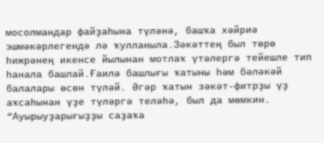мосолмандар файҙаһына түләнә, башҡа хәйриә эшмәкәрлегендә лә ҡулланыла.Зәкәттең был төрө һижрәнең икенсе йылынан мотлаҡ үтәлергә тейешле тип һанала башлай.Ғаилә башлығы ҡатыны һәм бәләкәй балалары өсөн түләй. Әгәр ҡатын зәкәт-фитрҙы үҙ аҡсаһынан үҙе түләргә теләһә, был да мөмкин.
“Ауырыуҙарығыҙҙы саҙаҡа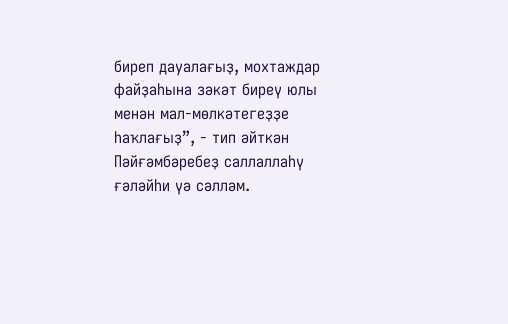биреп дауалағыҙ, мохтаждар файҙаһына зәкәт биреү юлы менән мал-мөлкәтегеҙҙе һаҡлағыҙ”, - тип әйткән Пәйғәмбәребеҙ саллаллаһү ғәләйһи үә сәлләм.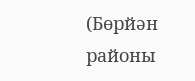(Бөрйән районы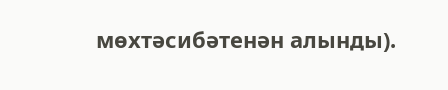мөхтәсибәтенән алынды).